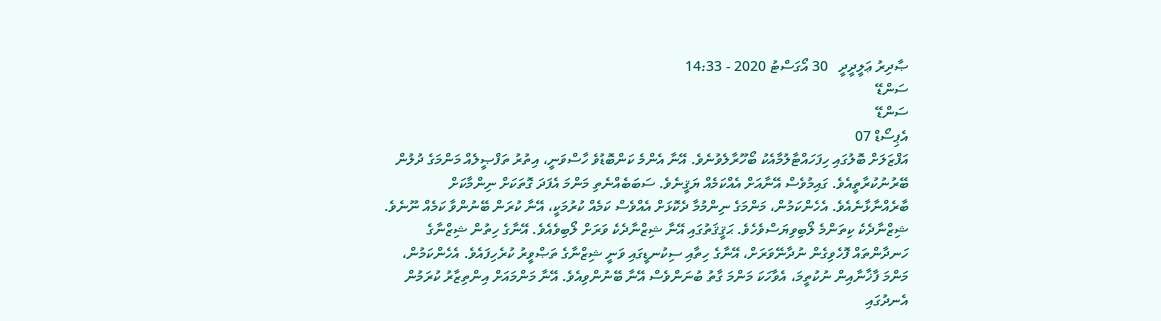ޞާދިރު ޢަލީދީދީ   30 އޯގަސްޓު 2020 - 14:33
ސަންޑޭ
ސަންޑޭ
އެޕިސޯޑް 07
އަފްޒަލަށް ބޮލުގައި ހިފަހައްޓާލުމާއެކު ބޯހޫރާލެވުނެވެ. އޭނާ އެންމެ ކަންބޮޑުވެ ހާސްވަނީ، އިތުރު ތަފްޞީލެއް މަންމަގެ ދުލުން ބޭރުނުކުރާތީއެވެ. ގައިމުވެސް އޭނާއަށް އެއްކަމެއް ޔަޤީނެވެ. ސަބަބެއްނެތި މަންމަ އެފަދަ ގޮތަކަށް ނިންމާކަށް ބާރެއްނާޅާނެއެވެ. އެހެންކަމުން، މަންމަގެ ނިންމުމާ ދެކޮޅަށް އެއްވެސް ކަމެއް ކުރުމަކީ، އޭނާ ކުރަން ބޭނުންވާ ކަމެއް ނޫނެވެ. ޝިޒްނާދެކެ ކިތަންމެ ލޯބިވިޔަސްވެހެވެ. ޙަޤީޤަތުގައި އޭނާ ޝިޒްނާދެކެ ވަރަށް ލޯބިވެއެވެ. އޭނާގެ ހިތުން ޝިޒްނާގެ ހަނދާންތައް ފޮހެވިގެން ނުދާނޭވަރަށް، އޭނާގެ ހިތާއި ސިކުނޑީގައި ވަނީ ޝިޒްނާގެ ތަޞްވީރު ކުރެހިފައެވެ. އެހެންކަމުން، މަންމަ ފާޚާނާއިން ނުކުތީމަ، އެވާހަކަ މަންމަ ގާތު ބުނަންވެސް އޭނާ ބޭނުންވިއެވެ. އޭނާ މަންމައަށް އިންތިޒާރު ކުރަމުން އެނދުގައި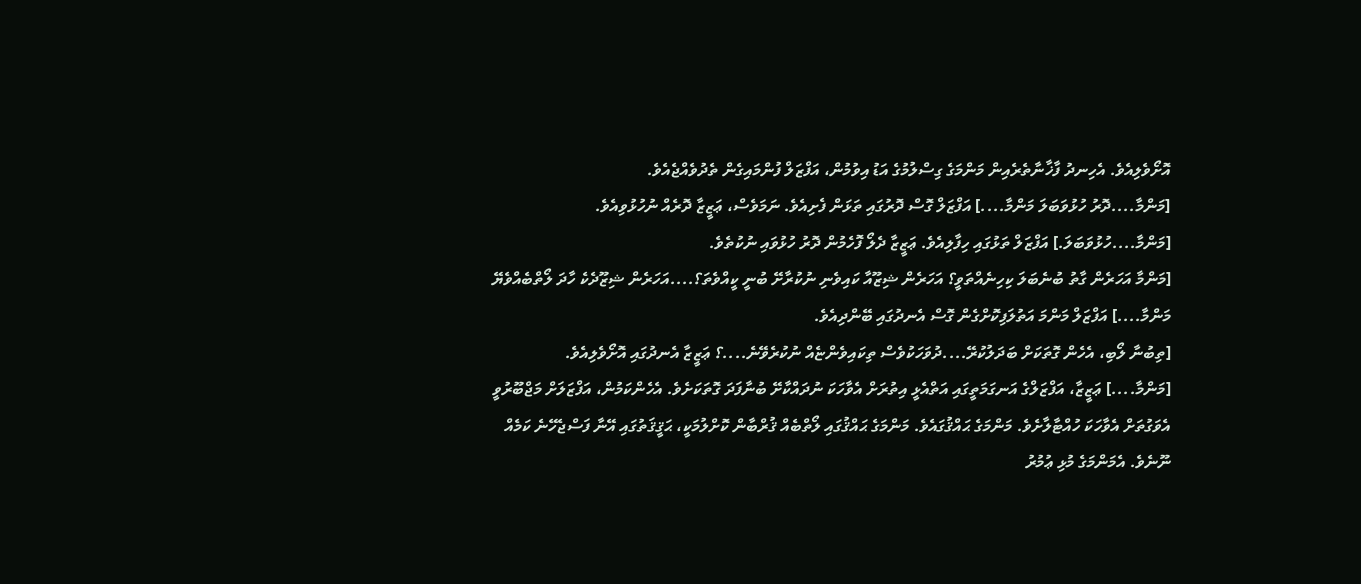އޮށޯވެލިއެވެ. އެހިނދު ފާޚާނާތެރެއިން މަންމަގެ ގިސްލުމުގެ އަޑު އިވުމުން، އަފްޒަލް ފުންމައިގެން ތެދުވެއްޖެއެވެ.
[މަންމާ....ދޮރު ހުޅުވަބަލަ މަންމާ....] އަފްޒަލް ގޮސް ދޮރުގައި ތަޅަން ފެށިއެވެ. ނަމަވެސް، ޢަޒީޒާ ދޮރެއް ނުހުޅުވިއެވެ.
[މަންމާ....ހުޅުވަބަލަ.] އަފްޒަލް ތަޅުގައި ހިފާލިއެވެ. ޢަޒީޒާ ދެލޯ ފޮހެމުން ދޮރު ހުޅުވައި ނުކުތެވެ.
[މަންމާ އަހަރެން ގާތު ބުނެބަލަ ކިހިނެއްތަވީ؟ އަހަރެން ޝިޒޫއާ ކައިވެނި ނުކުރާށޭ ބުނީ ކީއްވެތަ؟....އަހަރެން ޝިޒޫދެކެ ހާދަ ލޯތްބެއްވެޔޭ މަންމާ....] އަފްޒަލް މަންމަ އަތުލަފިކޮށްގެން ގޮސް އެނދުގައި ބޭންދިއެވެ.
[ތިބުނާ ލޯބި، އެހެން ގޮތަކަށް ބަދަލުކުރޭ....ދުވަހަކުވެސް ތިކައިވެންޏެއް ނުކުރެވޭނެ....؟ ޢަޒީޒާ އެނދުގައި އޮށޯވެލިއެވެ.
[މަންމާ....] ޢަޒީޒާ، އަފްޒަލްގެ އަނގަމަތީގައި އަތްއެޅީ އިތުރަށް އެވާހަކަ ނުދައްކާށޭ ބުނާފަދަ ގޮތަކަށެވެ. އެހެންކަމުން، އަފްޒަލަށް މަޖްބޫރުވީ އެވަގުތަށް އެވާހަކަ ހުއްޓާލާށެވެ. މަންމަގެ ޙައްޤުގައެވެ. މަންމަގެ ޙައްޤުގައި ލޯތްބެއް ޤުރްބާން ކޮށްލުމަކީ، ޙަޤީޤަތުގައި އޭނާ ފަސްޖެހޭނެ ކަމެއް ނޫނެވެ. އެމަންމަގެ މުޅި ޢުމުރު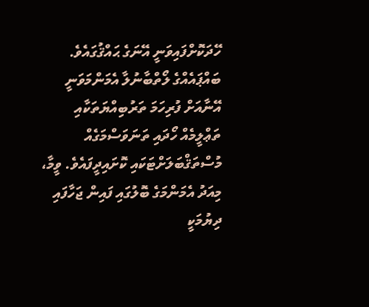ހޭދަކޮށްފައިވަނީ އޭނަގެ ޙައްޤުގައެވެ. ބައްޕައެއްގެ ލޯތްބާނުލާ އެމަންމަވަނީ އޭނާއަށް ފުރިހަމަ ތަރުބިއްޔަތަކާއި ތަޢްލީމެއް ހޯދައި ތަނަވަސްމަގެއް މުސްތަޤްބަލަށްޓަކައި ކޮށައިދީފައެވެ. ވީމާ، މިއަދު އެމަންމަގެ ބޮލުގައި ފައިން ޖަހާފައި ދިޔުމަކީ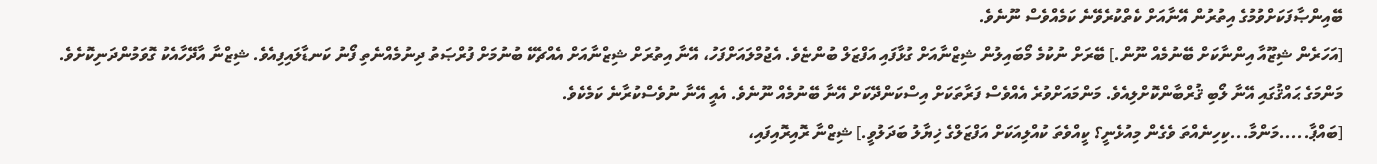ބޭއިންޞާފަކަށްވުމުގެ އިތުރުން އޭނާއަށް ކެތްކުރެވޭނެ ކަމެއްވެސް ނޫނެވެ.
[އަހަރެން ޝިޒޫއާ އިންނާކަށް ބޭނުމެއް ނޫން.] ބޭރަށް ނުކުމެ މޯބައިލުން ޝިޒްނާއަށް ގުޅާފައި އަފްޒަލް ބުންޏެވެ. އެޖުމްލައަށްފަހު، އޭނާ އިތުރަށް ޝިޒްނާއަށް އެއްޗެކޭ ބުނުމަށް ފުރްޞަތު ދިނުމެއްނެތި ފޯނު ކަނޑާލައިފިއެވެ. ޝިޒްނާ އާދޭހާއެކު ގޮވަމުންދަނިކޮށެވެ. މަންމަގެ ޙައްޤުގައި އޭނާ ލޯބި ޤުރްބާންކޮށްލިއެވެ. މަންމައަށްވުރެ އެއްވެސް ފަރާތަކަށް އިސްކަންދޭކަށް އޭނާ ބޭނުމެއް ނޫނެވެ. އެއީ އޭނާ ނުވެސްކުރާނެ ކަމެކެވެ.
[ބައްޕާ.....މަންމާ...ކިހިނެއްތަ ވެގެން މިއުޅެނީ؟ ކީއްވެތަ ކުއްލިއަކަށް އަފްޒަލްގެ ޚިޔާލު ބަދަލުވީ.] ޝިޒްނާ ރޮއިރޮއިފައި،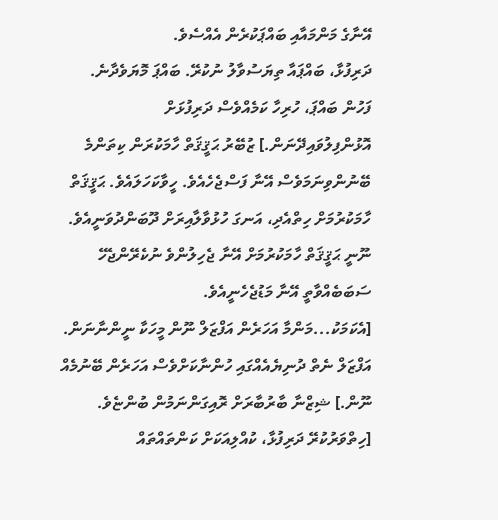އޭނާގެ މަންމައާއި ބައްޕަކުރެން އެއްސެވެ.
ދަރިފުޅާ، ބައްޕައާ ތިޔަސުވާލު ނުކުރޭ. ބައްޕަ މޮޔަވެދާނެ. ފަހުން ބައްޕަ، ހުރިހާ ކަމެއްވެސް ދަރިފުޅަށް އޮޅުންފިލުވައިދޭނަން.] ޒުބޭރު ޙަޤީޤަތް ހާމަކުރަން ކިތަންމެ ބޭނުންވިނަމަވެސް އޭނާ ފަސްޖެހެއެވެ. ހީވާކަހަލައެވެ. ޙަޤީޤަތް ހާމަކުރުމަށް ހިތްއެދި، އަނގަ ހުޅުވާލާއިރަށް ދޫބަންދުވަނީއެވެ. ނޫނީ ޙަޤީޤަތް ހާމަކުރުމަށް އޭނާ ޖެހިލުންވެ ނުކެރޭންޖެހޭ ސަބަބެއްވާތީ އޭނާ މަޑުޖެހެނީއެވެ.
[އެކަމަކު...މަންމާ އަހަރެން އަފްޒަލް ނޫން މީހަކާ ނީންނާނަން. އަފްޒަލް ނެތް ދުނިޔެއެއްގައި ހުންނާކަށްވެސް އަހަރެން ބޭނުމެއް ނޫން.] ޝިޒްނާ ބާރުބާރަށް ރޮއިގަންނަމުން ބުންޏެވެ.
[ހިތްވަރުކުރޭ ދަރިފުޅާ، ކުއްލިއަކަށް ކަންތައްތައް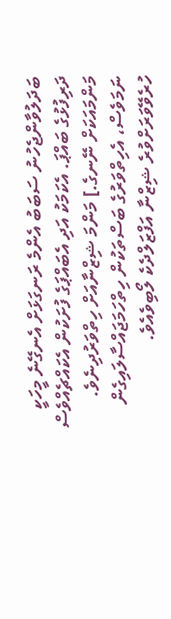ބަދަލުވާންޖެހުނު ސަބަބު އެންމެ ރަނގަޅަށް އެނގޭނެ މީހަކީ ދަރިފުޅުގެ ބައްޕަ. އެކަމަކު އަދި އެބައްޕަގެ ފުށަކުން އެކައްޗެއްވެސް މަންމައަކަށް ނޭނގެ.] މަންމަ ޝިޒްނާއަށް ހިތްވަރުދިނެވެ. ނަމަވެސް، އެހިތްވަރުގެ ބަސްތަކުން ހިތްހަމަޖައްސާލައިގެން ހުރެވޭވަރަށްވުރެ ޝިޒްނާ އަފްޒަލްދެކެ ލޯބިވެއެވެ.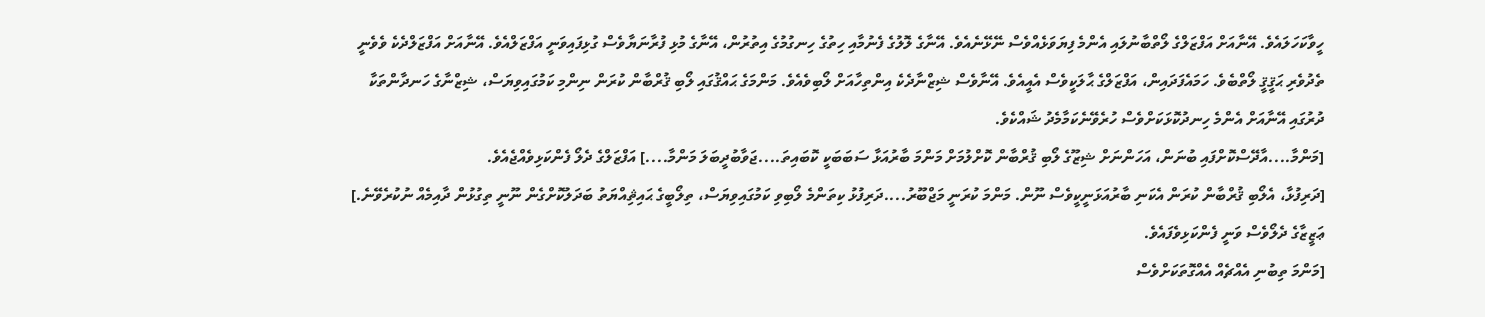ހީވާކަހަލައެވެ. އޭނާއަށް އަފްޒަލްގެ ލޯތްބާނުލައި އެންމެ ފިޔަވަޅެއްވެސް ނޭޅޭނެއެވެ. އޭނާގެ ލޮލުގެ ފެނުމާއި ހިތުގެ ހިނގުމުގެ އިތުރުން، އޭނާގެ މުޅި ފުރާނަޔާވެސް ގުޅިފައިވަނީ އަފްޒަލްއެވެ. އޭނާއަށް އަފްޒަލްދެކެ ވެވެނީ ތެދުވެރި ޙަޤީޤީ ލޯތްބެވެ. ހަމައެފަދައިން، އަފްޒަލްގެ ޙާލަކީވެސް އެއީއެވެ. އޭނާވެސް ޝިޒްނާދެކެ އިންތިހާއަށް ލޯބިވެއެވެ. މަންމަގެ ޙައްޤުގައި ލޯބި ޤުރްބާން ކުރަން ނިންމި ކަމުގައިވިޔަސް، ޝިޒްނާގެ ހަނދާންތަކާ ދުރުގައި އޭނާއަށް އެންމެ ހިނދުކޮޅަކަށްވެސް ހުރެވޭނެކަމާމެދު ޝައްކެވެ.
[މަންމާ....އާދޭސްކޮށްފައި ބުނަން، އަހަންނަށް ޝިޒޫގެ ލޯބި ޤުރްބާން ކޮށްލުމަށް މަންމަ ބާރުއަޅާ ސަބަބަކީ ކޮބައިތަ....ޖަވާބުދީބަލަ މަންމާ....] އަފްޒަލްގެ ދެލޯ ފެންކަޅިވެއްޖެއެވެ.
[ދަރިފުޅާ، އެލޯބި ޤުރްބާން ކުރަން އެކަނި ބާރުއަޅަނީކީވެސް ނޫން. މަންމަ ކުރަނީ މަޖްބޫރު....ދަރިފުޅު ކިތަންމެ ލޯބިވި ކަމުގައިވިޔަސް، ތިލޯބީގެ ޙައިޘިއްޔަތު ބަދަލުކޮށްގެން ނޫނީ ތިގުޅުން ދާއިމެއް ނުކުރެވޭނެ.] ޢަޒީޒާގެ ދެލޯވެސް ވަނީ ފެންކަޅިވެފައެވެ.
[މަންމަ ތިބުނި އެއްޗެއް އެއްގޮތަކަށްވެސް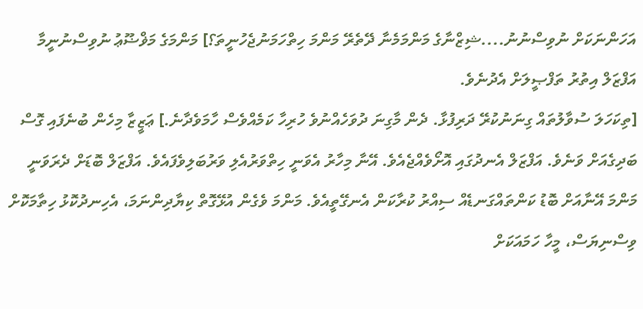އަހަންނަކަށް ނުވިސްނުނު....ޝިޒްނާގެ މަންމަމެނާ ދޭތެރޭ މަންމަ ހިތްހަމަނުޖެހުނީތަ؟] މަންމަގެ މަޥްޟޫޢު ނުވިސްނުނީމާ އަފްޒަލް އިތުރު ތަފްޞީލަށް އެދުނެވެ.
[ތިކަހަލަ ސުވާލުތައް ގިނަނުކުރޭ ދަރިފުޅާ. ދެން މާގިނަ ދުވަހެއްނުވެ ހުރިހާ ކަމެއްވެސް ހާމަވެދާނެ.] ޢަޒީޒާ މިހެން ބުނެފައި ގޮސް ބަދިގެއަށް ވަނެވެ. އަފްޒަލް އެނދުގައި އޮށޯވެއްޖެއެވެ. އޭނާ މިހާރު އެވަނީ ހިތްވަރުއެލި ވަރުބަލިވެފައެވެ. އަފްޒަލް ބޮޑަށް ދެރަވަނީ މަންމަ އޭނާއަށް ބޮޑު ކަންތައްގަނޑެއް ސިއްރު ކުރާކަން އެނގޭތީއެވެ. މަންމަ ވެގެން އުޅޭގޮތް ކިޔާދިންނަމަ، އެހިނދުކޮޅު ހިތާމަކޮށް ވިސްނިޔަސް، މީހާ ހަމައަކަށް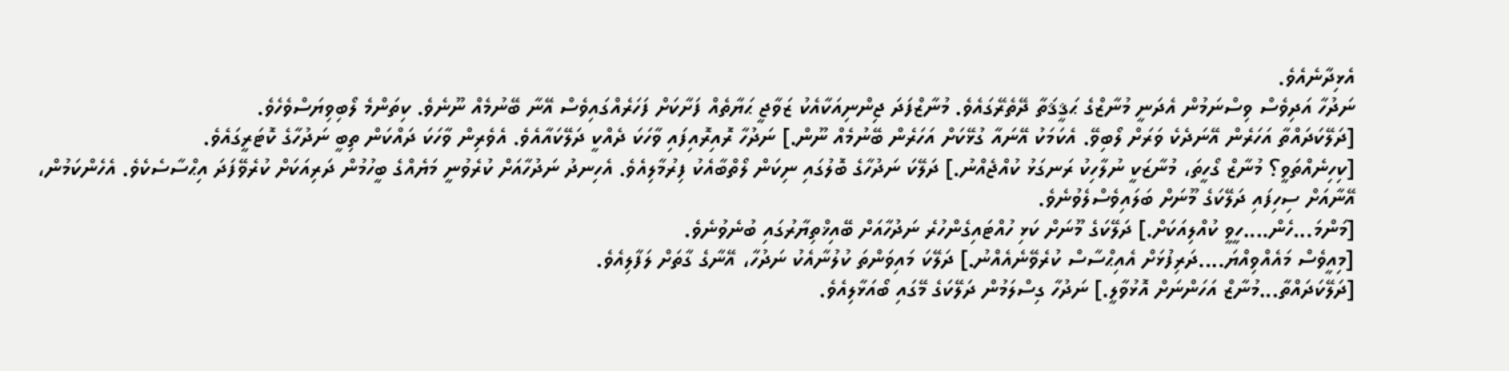އެޅިދާނެއެވެ.
ނަދުހާ އަދިވެސް ވިސްނަމުން އެދަނީ މުނާޒްގެ ޙަޤީޤަތާ ދޭތެރޭގައެވެ. މުނާޒްފަދަ ޖިންނިއަކާއެކު ޒަވާޖީ ޙަޔާތެއް ފަށާކަށް ފަހަރެއްގައިވެސް އޭނާ ބޭނުމެއް ނޫނެވެ. ކިތަންމެ ލޯބިވިޔަސްވެހެވެ.
[ދަލޭކަދައްތާ އަހަރެން އޭނަދެކެ ވަރަށް ލޯބިވޭ. އެކަމަކު އޭނައާ ގުޅޭކަށް އަހަރެން ބޭނުމެއް ނޫން.] ނަދުހާ ރޮއިރޮއިފައި ވާހަކަ ދެއްކީ ދަލޭކައާއެވެ. އެވެރިން ވާހަކަ ދައްކަން ތިބީ ނަދުހާގެ ކޮޓަރީގައެވެ.
[ކިހިނެއްތަވީ؟ މުނާޒް ގޯހީތަ، މުނާޒަކީ ނުލާހިކު ރަނގަޅު ކުއްޖެއްނު.] ދަލޭކަ ނަދުހާގެ ބޮލުގައި ނިކަން ލޯތްބާއެކު ފިރުމާލިއެވެ. އެހިނދު ނަދުހާއަށް ކުރެވުނީ މަޔެއްގެ ބީހުމުން ދަރިއަކަށް ކުރެވޭފަދަ އިޙްސާސެކެވެ. އެހެންކަމުން، އޭނާއަށް ސިހިފައި ދަލޭކަގެ މޫނަށް ބަލައިވެސްލެވުނެވެ.
[މަންމަ...ހެން....ހީވީ ކުއްލިއަކަށް.] ދަލޭކަގެ މޫނަށް ކަޅި ހުއްޓައިގެންހުރެ ނަދުހާއަށް ބޭއިޚްތިޔާރުގައި ބުނެވުނެވެ.
[މިއީވެސް މައެއްވިއްޔަ....ދަރިފުޅަށް އެއިޙްސާސް ކުރެވޭނެއެއްނު.] ދަލޭކަ މައިވަންތަ ކުލުނާއެކު ނަދުހާ، އޭނާގެ ގާތަށް ލަފާލިއެވެ.
[ދަލޭކަދައްތާ...މުނާޒް އަހަންނަށް އޮޅުވާލީ.] ނަދުހާ ގިސްލަމުން ދަލޭކަގެ މޭގައި ބޯއަޅާލިއެވެ.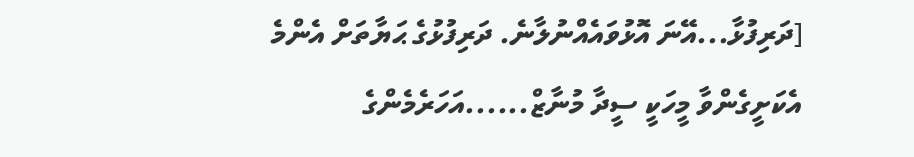[ދަރިފުޅާ...އޭނަ އޮޅުވައެއްނުލާނެ. ދަރިފުޅުގެ ޙަޔާތަށް އެންމެ އެކަށީގެންވާ މީހަކީ ސީދާ މުނާޒް......އަހަރެމެންގެ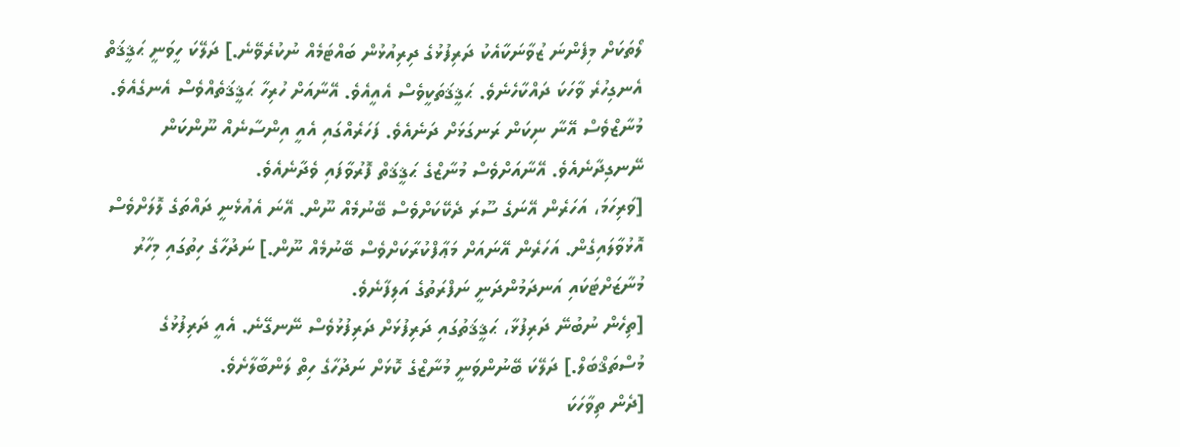ލޯތަކަށް މިފެންނަ ޒުވާނަކާއެކު ދަރިފުޅުގެ ދިރިއުޅުން ބައްޓަމެއް ނުކުރެވޭނެ.] ދަލޭކަ ހީވަނީ ޙަޤީޤަތް އެނގިހުރެ ވާހަކަ ދައްކާހެނެވެ. ޙަޤީޤަތަކީވެސް އެއީއެވެ. އޭނާއަށް ހުރިހާ ޙަޤީޤަތެއްވެސް އެނގެއެވެ. މުނާޒްވެސް އޭނާ ނިކަން ރަނގަޅަށް ދަނެއެވެ. ފަހަރެއްގައި އެއީ އިންސާނެއް ނޫންކަން ނޭނގިދާނެއެވެ. އޭނާއަށްވެސް މުނާޒްގެ ޙަޤީޤަތް ފޮރުވާފައި ވެދާނެއެވެ.
[ވަރިހަމަ، އަހަރެން އޭނަގެ ސޫރަ ދެކޭކަށްވެސް ބޭނުމެއް ނޫން. އޭނަ އެއުޅެނީ ދައްތަގެ ލޮލަށްވެސް އޮޅުވާލައިގެން. އަހަރެން އޭނައަށް މަޢާފްކުރާކަށްވެސް ބޭނުމެއް ނޫން.] ނަދުހާގެ ހިތުގައި މިހާރު މުނާޒަށްޓަކައި އަނދަމުންދަނީ ނަފްރަތުގެ އަލިފާނެވެ.
[ތިހެން ނުބުނޭ ދަރިފުޅާ، ޙަޤީޤަތުގައި ދަރިފުޅަށް ދަރިފުޅުވެސް ނޭނގޭނެ. އެއީ ދަރިފުޅުގެ މުސްތަޤްބަލް.] ދަލޭކަ ބޭނުންވަނީ މުނާޒްގެ ކޮޅަށް ނަދުހާގެ ހިތް ލަންބާލާށެވެ.
[ދެން ތިވާހަކަ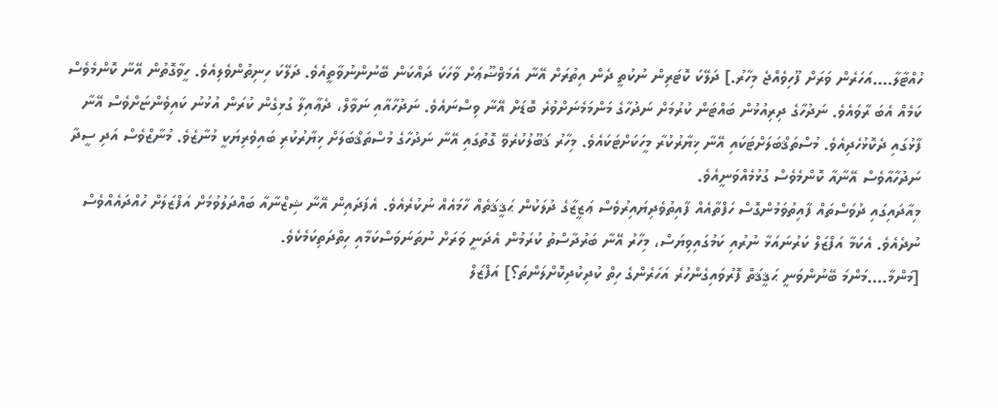ހުއްޓާލާ....އަހަރެން ވަރަށް ފޫހިވެއްޖެ މިހާރު.] ދަލޭކަ ކޮޓަރިން ނުކުތީ ދެން އިތުރަށް އޭނާ އެމަޥްޟޫޢަށް ވާހަކަ ދައްކަން ބޭނުންނުވާތީއެވެ. ދަލޭކަ ހިނިތުންވެލިއެވެ. ހީވާގޮތުން އޭނާ ކޮންމެވެސް ކަމެއް އެބަ ރާވައެވެ. ނަދުހާގެ ދިރިއުޅުން ބައްޓަން ކުރުމަށް ނަދުހާގެ މަންމަމެނަށްވުރެ ބޮޑަށް އޭނާ ވިސްނައެވެ. ނަދުހާއާއި ނަވާލް، ދެޢާއިލާ ގުޅިގެން ކުރަން އުޅުނު ކައިވެންޏަށްވެސް އޭނާ ފާޅުގައި ދެކޮޅުހެދިއެވެ. މުސްތަޤްބަލަށްޓަކައި އޭނާ ޚިޔާރުކުރާ މީހަކަށްޓަކައެވެ. މިހާރު ޤަބޫލުކުރެވޭ ގޮތުގައި އޭނާ ނަދުހާގެ މުސްތަޤްބަލަށް ޚިޔާރުކުރި ބައިވެރިޔަކީ މުނާޒެވެ. މުނާޒްވެސް އަދި ސީދާ ނަދުހާއާވެސް އޭނާއާ ކޮންމެވެސް ގުޅުމެއްވަނީއެވެ.
މިއާދައިގައި ދުވަސްތައް ފާއިތުވަމުންގޮސް ހަފްތާއެއް ފާއިތުވެދިޔައިރުވެސް ޢަޒީޒާގެ ދުލަކުން ޙަޤީޤަތެއް ހާމައެއް ނުކުރެއެވެ. އެފަދައިން އޭނާ ޝިޒްނާއާ ބައްދަލުވުމަށް އަފްޒަލަށް ހުއްދައެއްވެސް ނުދެއެވެ. އެކަމާ އަފްޒަލް ކަރުނައަޅާ ނުރުއި ކަމުގައިވިޔަސް، މިހާރު އޭނާ ބަރުދާސްތު ކުރަމުން އެދަނީ ވަރަށް ނުތަނަވަސްކަމާއި ހިތްދަތިކަމެކެވެ.
[މަންމާ....މަންމަ ބޭނުންވަނީ ޙަޤީޤަތް ފޮރުވައިގެންހުރެ އަހަރެންގެ ހިތް ކުދިކުދިކޮށްލަންތަ؟] އަފްޒަލް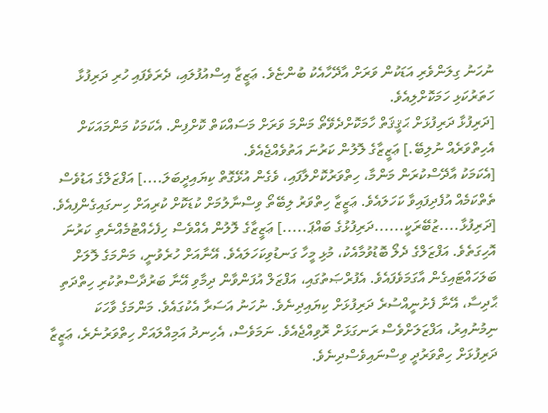ނުހަނު ގިލަންވެރި އަޑަކުން ވަރަށް އާދޭހާއެކު ބުންޏެވެ. ޢަޒީޒާ އިސްއުފުލައި، ދެރަވެފައި ހުރި ދަރިފުޅާ ހަތަރުކަޅި ހަމަކޮށްލިއެވެ.
[ދަރިފުޅާ ދަރިފުޅަށް ޙަޤީޤަތް ހާމަކޮށްދެވޭތޯ މަންމަ ވަރަށް މަސައްކަތް ކޮށްފިން. އެކަމަކު މަންމައަކަށް އެހިތްވަރެއް ނުލިބޭ.] ޢަޒީޒާގެ ލޮލުން ކަރުނަ އަތުވެއްޖެއެވެ.
[އެކަމަކު އާދޭސްކުރަން މަންމާ، ހިތްވަރުކޮށްލާފައި، ވެގެން އުޅޭގޮތް ކިޔައިދީބަލަ....] އަފްޒަލްގެ އަޑުވެސް ތެތްކަމެއް އުފެދިފައިވާ ކަހަލައެވެ. ޢަޒީޒާ ހިތްވަރު ލިބޭތޯ ވިސްނާލުމަށް ކުޑަކޮށް ކުރިއަށް ހިނގައިގެންފިއެވެ.
[ދަރިފުޅާ....ޒުބޭރަކީ......ދަރިފުޅުގެ ބައްޕަ.....] ޢަޒީޒާގެ ލޮލުން އެއްވެސް ހިފެހެއްޓުމެއްނެތި ކަރުނަ އޮހިގަތެވެ. އަފްޒަލްގެ ދެލޯ ބޮޑުވުމާއެކު، މުޅި މީހާ ގަނޑުވިކަހަލައެވެ. އޭނާއަށް ހުރެވުނީ، މަންމަގެ ލޮލަށް ބަލަހައްޓައިގެން އާގަމަވެފައެވެ. އެފުރްޞަތުގައި، އަފްޒަލް އުފަންވާން ދިމާވި އޭނާ ބަރުދާސްތުކުރި ހިތްދަތި ޙާދިސާ، އޭނާ ފެށުނީއްސުރެ ދަރިފުޅަށް ކިޔައިދިނެވެ. ނުހަނު އަސަރާ އެކުގައެވެ. މަންމަގެ ވާހަކަ ނިމުނުއިރު، އަފްޒަލަށްވެސް ރަނގަޅަށް ރޮވިއްޖެއެވެ. ނަމަވެސް، އެހިނދު އަމިއްލައަށް ހިތްވަރުނެރެ، ޢަޒީޒާ ދަރިފުޅަށް ހިތްވަރުދީ ވިސްނައިވެސްދިނެވެ.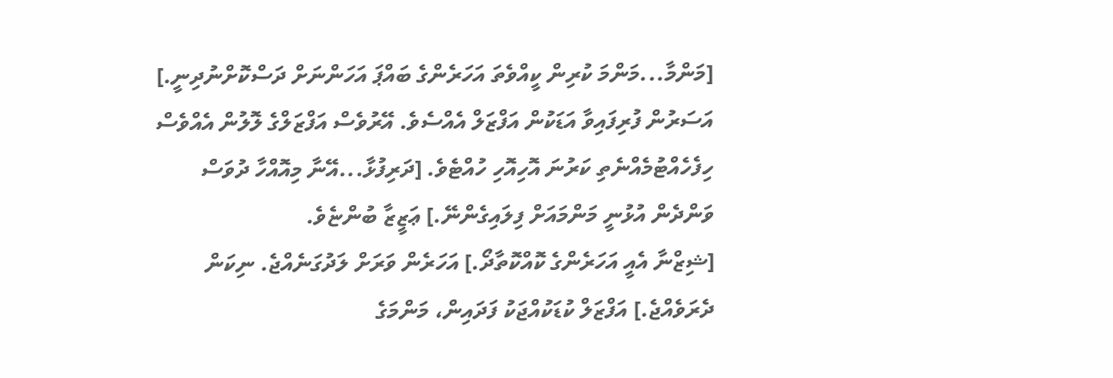[މަންމާ...މަންމަ ކުރިން ކީއްވެތަ އަހަރެންގެ ބައްޕަ އަހަންނަށް ދަސްކޮށްނުދިނީ.] އަސަރުން ފުރިފައިވާ އަޑަކުން އަފްޒަލް އެއްސެވެ. އޭރުވެސް އަފްޒަލްގެ ލޮލުން އެއްވެސް ހިފެހެއްޓުމެއްނެތި ކަރުނަ އޮހިއޮހި ހުއްޓެވެ. [ދަރިފުޅާ...އޭނާ މިއޮއްހާ ދުވަސް ވަންދެން އުޅުނީ މަންމައަށް ފިލައިގެންނޭ.] ޢަޒީޒާ ބުންޏެވެ.
[ޝިޒްނާ އެއީ އަހަރެންގެ ކޮއްކޮތާދޯ.] އަހަރެން ވަރަށް ލަދުގަނެއްޖެ. ނިކަން ދެރަވެއްޖެ.] އަފްޒަލް ކުޑަކުއްޖަކު ފަދައިން، މަންމަގެ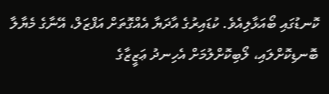ކޮނޑުގައި ބޯއަޅާލިއެވެ. ކުޑައިރުގެ އާދަޔާ އެއްގޮތަށް އަފްޒަލް، އޭނާގެ މެޔާލާ ބޮނޑިކޮށްލައި، ލޯބިކޮށްލުމަށް އެހިނދު ޢަޒީޒާގެ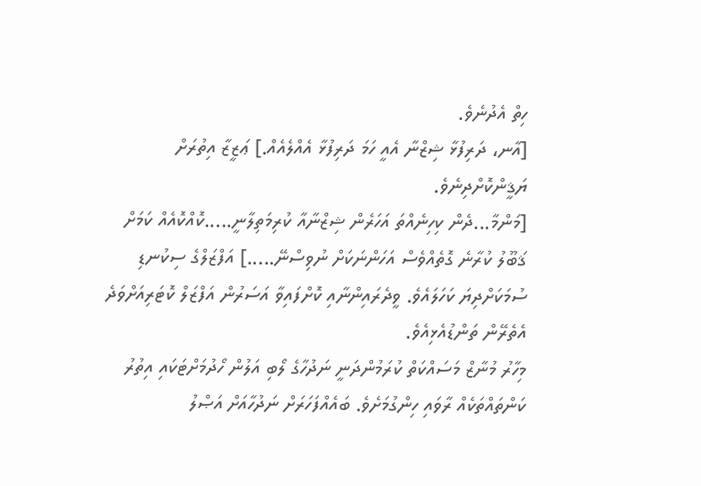ހިތް އެދުނެވެ.
[އާނ، ދަރިފުޅާ ޝިޒްނާ އެއީ ހަމަ ދަރިފުޅާ އެއްލެއެއް.] ޢަޒީޒާ އިތުރަށް ޔަޤީންކޮށްދިނެވެ.
[މަންމާ...ދެން ކިހިނެއްތަ އަހަރެން ޝިޒްނާއާ ކުރިމަތިލާނީ.....ކޮއްކޮއެއް ކަމަށް ޤަބޫލު ކުރާނެ ގޮތެއްވެސް އަހަންނަކަށް ނުވިސްނޭ.....] އަފްޒަލްގެ ސިކުނޑި ސުމަކަށްދިޔަ ކަހަލައެވެ. ވީދެރައިންނާއި ކޮށްފައިވާ އަސަރުން އަފްޒަލް ކޮޓަރިއަށްވަދެ އެތެރޭން ތަންޑުއެޅިއެވެ.
މިހާރު މުނާޒް މަސައްކަތް ކުރަމުންދަނީ ނަދުހާގެ ލޯބި އަލުން ހޯދުމަށްޓަކައި އިތުރު ކަންތައްތަކެއް ރާވައި ހިންގުމަށެވެ. ބައެއްފަހަރަށް ނަދުހާއަށް އަޞްލު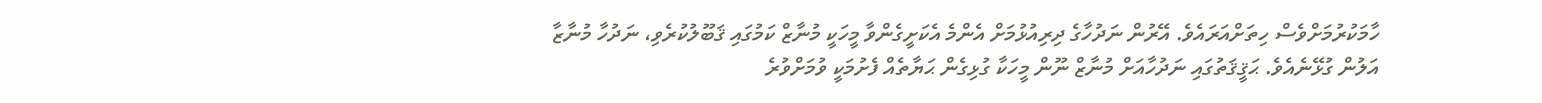ހާމަކުރުމަށްވެސް ހިތަށްއަރައެވެ. އޭރުން ނަދުހާގެ ދިރިއުޅުމަށް އެންމެ އެކަށީގެންވާ މީހަކީ މުނާޒް ކަމުގައި ޤަބޫލުކުރެވި، ނަދުހާ މުނާޒާ އަލުން ގުޅޭނެއެވެ. ޙަޤީޤަތުގައި ނަދުހާއަށް މުނާޒް ނޫން މީހަކާ ގުޅިގެން ޙަޔާތެއް ފެށުމަކީ ވުމަށްވުރެ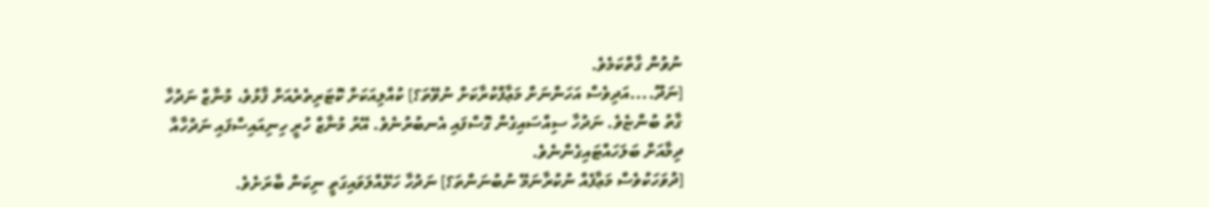ނުވުން ގާތްކަމެވެ.
[ނަދޫ....އަދިވެސް އަހަންނަށް މަޢާފްކުރާކަށް ނުވޭތަ؟] ކުއްލިއަކަށް ކޮޓަރިތެރެއަށް ފާޅުވެ، މުނާޒް ނަދުހާ ގާތު ބުންޏެވެ. ނަދުހާ ސިއްސައިގެން ގޮސްފައި އެނބުރުނެވެ. އޭރު މުނާޒް ހުރީ ހިނިއައިސްފައި ނަދުހާއާ ދިމާއަށް ބަލަހައްޓައިގެންނެވެ.
[ދުވަހަކުވެސް މަޢާފެއް ނުކުރާނަމޭ ނުބުނަންތަ؟] ނަދުހާ ހަޅޭއްލަވައިގަތީ ނިކަން ބާރަށެވެ.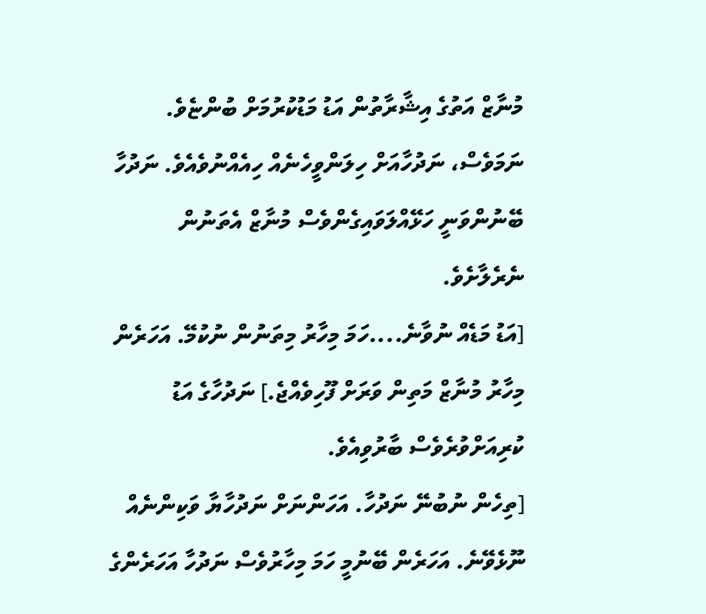މުނާޒް އަތުގެ އިޝާރާތުން އަޑު މަޑުކުރުމަށް ބުންޏެވެ. ނަމަވެސް، ނަދުހާއަށް ހިލަންވީހެނެއް ހިއެއްނުވެއެވެ. ނަދުހާ ބޭނުންވަނީ ހަޅޭއްލަވައިގެންވެސް މުނާޒް އެތަނުން ނެރެލާށެވެ.
[އަޑު މަޑެއް ނުވާނެ....ހަމަ މިހާރު މިތަނުން ނުކުމޭ. އަހަރެން މިހާރު މުނާޒް މަތިން ވަރަށް ފޫހިވެއްޖެ.] ނަދުހާގެ އަޑު ކުރިއަށްވުރެވެސް ބާރުވިއެވެ.
[ތިހެން ނުބުނޭ ނަދުހާ. އަހަންނަށް ނަދުހާޔާ ވަކިންނެއް ނޫޅެވޭނެ. އަހަރެން ބޭނުމީ ހަމަ މިހާރުވެސް ނަދުހާ އަހަރެންގެ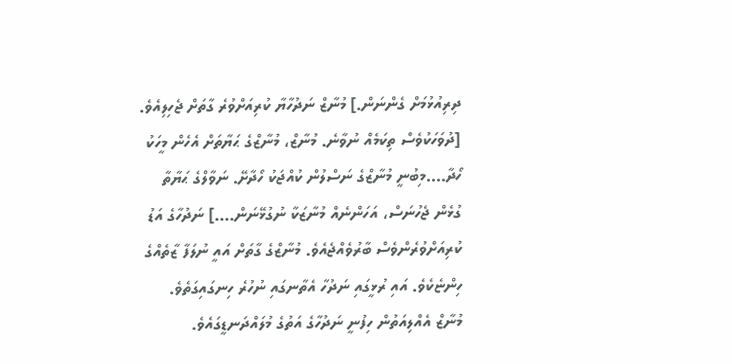ދިރިއުޅުމަށް ގެންނަން.] މުނާޒް ނަދުހާޔާ ކުރިއަށްވުރެ ގާތަށް ޖެހިލިއެވެ.
[ދުވަހަކުވެސް ތިކަމެއް ނުވާނެ. މުނާޒް، މުނާޒްގެ ޙަޔާތަށް އެހެން މީހަކު ހޯދާ....މިބުނީ މުނާޒްގެ ނަސްލުން ކުއްޖަކު ހޯދާށޭ. ނަވާލްގެ ޙަޔާތާ ގުޅެން ޖެހުނަސް، އަހަންނެއް މުނާޒަކާ ނުގުޅޭނަން....] ނަދުހާގެ އަޑު ކުރިއަށްވުރެންވެސް ބާރުވެއްޖެއެވެ. މުނާޒްގެ ގާތަށް އައީ ނުލަފާ ޒާތެއްގެ ހިންޏެކެވެ. އައި ރުޅީގައި ނަދުހާ އެތާނގައި ނުހުރެ ހިނގައިގަތެވެ. މުނާޒް އެއްލިއަތުން ހިފުނީ ނަދުހާގެ އަތުގެ މުލައްދަނޑީގައެވެ.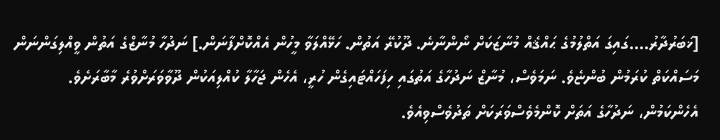[ޚަބަރުދާރު....ގައިގަ އަތްލުމުގެ ޙައްޤެއް މުނާޒަކަށް ނޯންނާނެ. ދޫކުރޭ އަތުން. ހަޅޭއްލަވާ މީހުން އެއްކޮށްފާނަން.] ނަދުހާ މުނާޒްގެ އަތުން ވީއްލިގަންނަން މަސައްކަތް ކުރަމުން ބުންޏެވެ. ނަމަވެސް، މުނާޒް ނަދުހާގެ އަތުގައި ހިފަހައްޓައިގެން ހުރީ، އެހެން ޖަހާލާ ކުއްލިއަކުން ދޫވާވަރަށްވުރެ މާބާރަށެވެ. އެހެންކަމުން، ނަދުހާގެ އަތަށް ކޮންމެވެސްވަރަކަށް ތަދުވެސްވިއެވެ.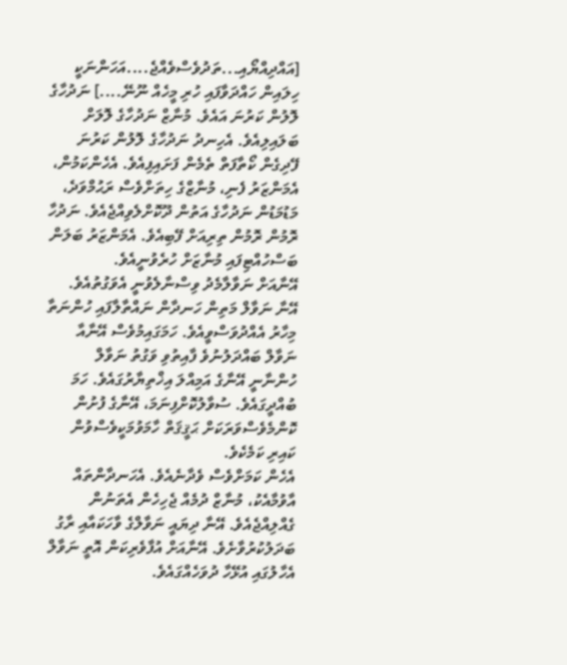[އައްދިއްޔޯއި...ތަދުވެސްވެއްޖެ....އަހަންނަކީ ހިލައިން ހައްދަވާފައި ހުރި މީހެއް ނޫނޭ....] ނަދުހާގެ ލޮލުން ކަރުނަ އައެވެ. މުނާޒް ނަދުހާގެ ލޮލަށް ބަލައިލިއެވެ. އެހިނދު ނަދުހާގެ ލޮލުން ކަރުނަ ފޭދިގެން ކޯތާފަތް ތެމެން ފަށައިފިއެވެ. އެހެންކަމުން، އެމަންޒަރު ފެނި، މުނާޒްގެ ހިތަށްވެސް ރަޙުމްވަދެ، މަޑުމަޑުން ނަދުހާގެ އަތުން ދޫކޮށްލެވިއްޖެއެވެ. ނަދުހާ ރޮމުން ރޮމުން ތިރިއަށް ފޭބިއެވެ. އެމަންޒަރު ބަލަން ބަސްހުއްޓިފައި މުނާޒަށް ހުރެވުނީއެވެ.
އޭނާއަށް ނަވާލާމެދު ވިސްނާލެވުނީ އެވަގުތުއެވެ. އޭނާ ނަވާލް މަތިން ހަނދާން ނައްތާލާފައި ހުންނަތާ މިހާރު އެއްދުވަސްވީއެވެ. ހަމަގައިމުވެސް އޭނާއާ ނަވާލް ބައްދަލުނުވެ ފާއިތުވި ވަގުތު ނަވާލް ހުންނާނީ އޭނާގެ އަމިއްލަ އިޚްތިޔާރުގައެވެ. ހަމަ ބުއްދީގައެވެ. ސުވާލުކޮށްފިނަމަ، އޭނާގެ ފުށުން ކޮންމެވެސްވަރަކަށް ޙަޤީޤަތް ހާމަވުމަކީވެސްވުން ކައިރި ކަމެކެވެ.
އެހެން ކަމަށްވެސް ވެދާނެއެވެ. އެހަނދާންތައް އާވުމާއެކު، މުނާޒް ދުމެއް ޖެހިހެން އެތަނުން ގެއްލިއްޖެއެވެ. އޭނާ ދިޔައީ ނަވާލްގެ ވާހަކައާއި ރާގު ބަދަލުކުރުވާށެވެ. އޭނާއަށް އުފާވެރިކަން އޮތީ ނަވާލް އެހާލުގައި އުޅޭހާ ދުވަހެއްގައެވެ.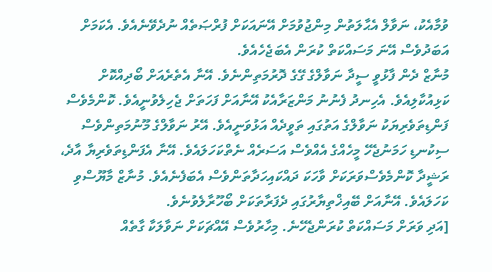ވުމާއެކު، ނަވާލް އެޙާލަތުން މިންޖުވުމަށް އޭނައަކަށް ފުރްޞަތެއް ނުދެވޭނެއެވެ. އެކަމަށް އަބަދުވެސް އޭނަ މަސައްކަތް ކުރަން އެބަޖެހެއެވެ.
މުނާޒް ދެން ފާޅުވީ ސީދާ ނަވާލްގެ ގޭގެ ދޮރުމަތިންނެވެ. އޭނާ އެތެރެއަށް ބޯދިއްކޮށް ކަޅިއުކާލިއެވެ. އެހިނދު ފެނުނު މަންޒަރާއެކު އޭނާއަށް ފަހަތަށް ޖެހިލެވުނީއެވެ. ކޮންމެވެސް ފަންޑިތަވެރިޔަކު ނަވާލްގެ އަތުގައި ތަވީދެއް އަޅުވަނީއެވެ. އޭރު ނަވާލްގެ މޫނުމަތިންވެސް ސިކުނޑި ހަމަނުޖެހޭ މީހެއްގެ އެއްވެސް އަސަރެއް ނެތްކަހަލައެވެ. އޭނާ އެފަންޑިތަވެރިޔާ އާދެ، ރަޝީދާ ކޮންމެވެސްވަރަކަށް ވާހަކަ ދައްކައިހަދާތަންވެސް އެބަފެނެއެވެ. މުނާޒް މާޔޫސްވި ކަހަލައެވެ. އޭނާއަށް ބޭއިޚްތިޔާރުގައި ދެފަރާތަކަށް ބޯހޫރާލެވުނެވެ.
[އަދި ވަރަށް މަސައްކަތް ކުރަންޖެހޭނެ. މިހާރުވެސް އޭއްޗަކަށް ނަވާލަކާ ގާތެއް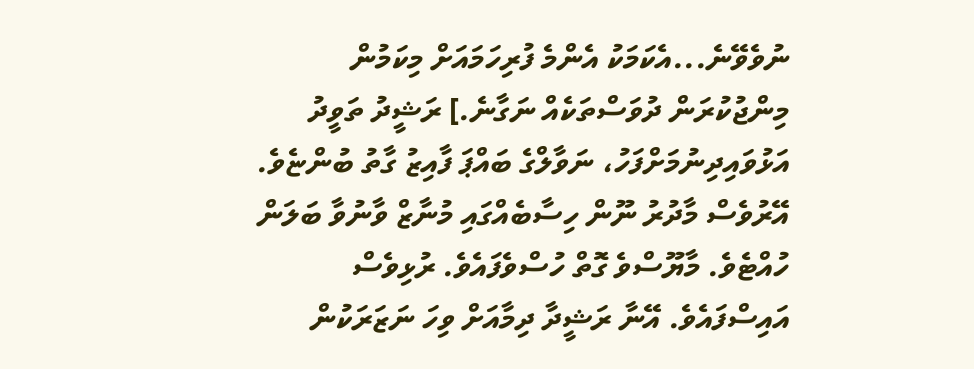ނުވެވޭނެ...އެކަމަކު އެންމެ ފުރިހަމައަށް މިކަމުން މިންޖުކުރަން ދުވަސްތަކެއް ނަގާނެ.] ރަޝީދު ތަވީދު އަޅުވައިދިނުމަށްފަހު، ނަވާލްގެ ބައްޕަ ފާއިޒު ގާތު ބުންޏެވެ. އޭރުވެސް މާދުރު ނޫން ހިސާބެއްގައި މުނާޒް ވާނުވާ ބަލަން ހުއްޓެވެ. މާޔޫސްވެ ގޮތް ހުސްވެފައެވެ. ރުޅިވެސް އައިސްފައެވެ. އޭނާ ރަޝީދާ ދިމާއަށް ވިހަ ނަޒަރަކުން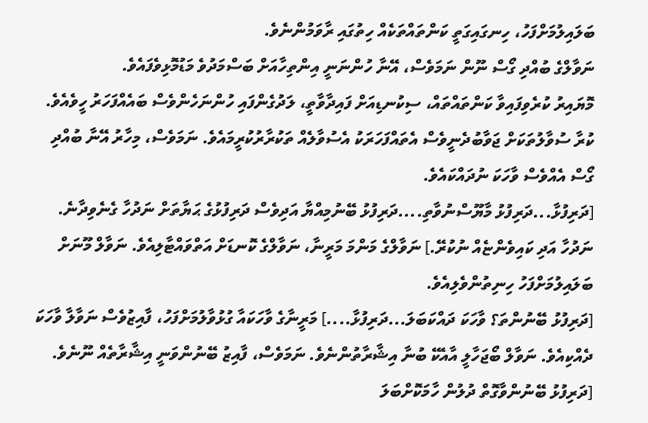ބަލައިލުމަށްފަހު، ހިނގައިގަތީ ކަންތައްތަކެއް ހިތުގައި ރާވަމުންނެވެ.
ނަވާލްގެ ބުއްދި ގޯސް ނޫން ނަމަވެސް، އޭނާ ހުންނަނީ އިންތިހާއަށް ބަސްމަދުވެ މަޑުމޮޅިވެފައެވެ.
މޮޔައިރު ކުރެވިފައިވާ ކަންތައްތައް، ސިކުނޑިއަށް ފައިދާވާތީ، ލަދުގެންފައި ހުންނަހެންވެސް ބައެއްފަހަރު ހީވެއެވެ. ކުރާ ސުވާލުތަކަށް ޖަވާބުދެނީވެސް އެތައްފަހަރަކު އެސުވާލެއް ތަކުރާރުކުރީމައެވެ. ނަމަވެސް، މިހާރު އޭނާ ބުއްދި ގޯސް އެއްވެސް ވާހަކަ ނުދައްކައެވެ.
[ދަރިފުޅާ...ދަރިފުޅު މާޔޫސްނުވާތި....ދަރިފުޅު ބޭނުމިއްޔާ އަދިވެސް ދަރިފުޅުގެ ޙަޔާތަށް ނަދުހާ ގެނެވިދާނެ. ނަދުހާ އަދި ކައިވެންޏެއް ނުކުރޭ.] ނަވާލްގެ މަންމަ މަރީނާ، ނަވާލްގެ ކޮނޑަށް އަތްވައްޓާލިއެވެ. ނަވާލް މޫނަށް ބަލައިލުމަށްފަހު ހިނިތުންވެލިއެވެ.
[ދަރިފުޅު ބޭނުންތަ؟ ވާހަކަ ދައްކަބަލަ...ދަރިފުޅާ....] މަރީނާގެ ވާހަކައާ ގުޅުވާލުމަށްފަހު، ފާއިޒުވެސް ނަވާލާ ވާހަކަ ދެއްކިއެވެ. ނަވާލް ބޯޖަހާލީ އާއެކޭ ބުނާ އިޝާރާތުންނެވެ. ނަމަވެސް، ފާއިޒު ބޭނުންވަނީ އިޝާރާތެއް ނޫނެވެ.
[ދަރިފުޅު ބޭނުންވާގޮތް ދުލުން ހާމަކޮށްބަލަ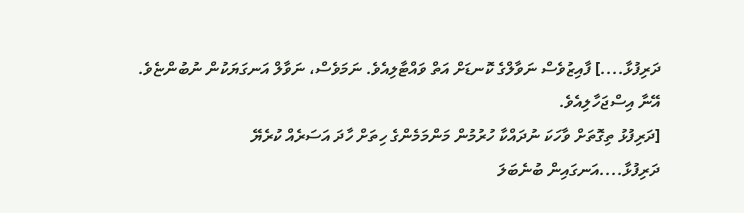ދަރިފުޅާ....] ފާއިޒުވެސް ނަވާލްގެ ކޮނޑަށް އަތް ވައްޓާލިއެވެ. ނަމަވެސް، ނަވާލް އަނގަޔަކުން ނުބުންޏެވެ. އޭނާ އިސްޖަހާލިއެވެ.
[ދަރިފުޅު ތިގޮތަށް ވާހަކަ ނުދައްކާ ހުރުމުން މަންމަމެންގެ ހިތަށް ހާދަ އަސަރެއް ކުރެޔޭ ދަރިފުޅާ....އަނގައިން ބުނެބަލަ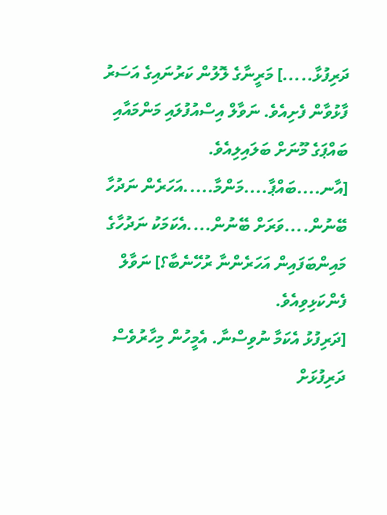ދަރިފުޅާ.....] މަރީނާގެ ލޮލުން ކަރުނައިގެ އަސަރު ފާޅުވާން ފެށިއެވެ. ނަވާލް އިސްއުފުލައި މަންމައާއި ބައްޕަގެ މޫނަށް ބަލައިލިއެވެ.
[އާނ....ބައްޕާ....މަންމާ.....އަހަރެން ނަދުހާ ބޭނުން....ވަރަށް ބޭނުން....އެކަމަކު ނަދުހާގެ މައިންބަފައިން އަހަރެންނާ ރުހޭނެބާ؟] ނަވާލް ފެންކަޅިވިއެވެ.
[ދަރިފުޅު އެކަމާ ނުވިސްނާ. އެމީހުން މިހާރުވެސް ދަރިފުޅަށް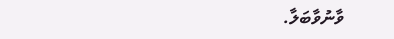ވާނުވާބަލާ.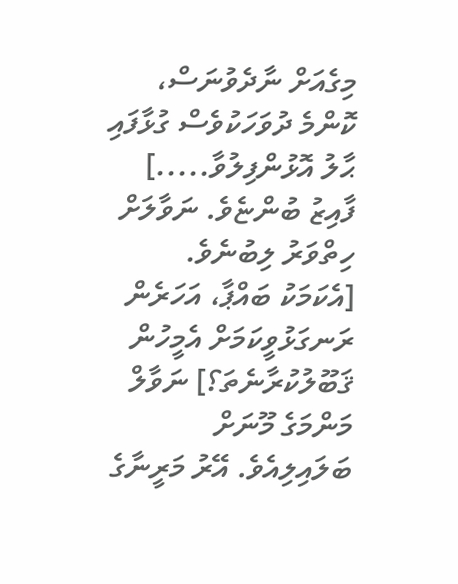މިގެއަށް ނާދެވުނަސް، ކޮންމެ ދުވަހަކުވެސް ގުޅާފައި ޙާލު އޮޅުންފިލުވާ.....] ފާއިޒު ބުންޏެވެ. ނަވާލަށް ހިތްވަރު ލިބުނެވެ.
[އެކަމަކު ބައްޕާ، އަހަރެން ރަނގަޅުވީކަމަށް އެމީހުން ޤަބޫލުކުރާނެތަ؟] ނަވާލް މަންމަގެ މޫނަށް ބަލައިލިއެވެ. އޭރު މަރީނާގެ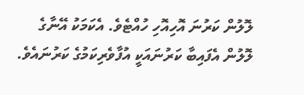ލޮލުން ކަރުނަ އޮހިއޮހި ހުއްޓެވެ. އެކަމަކު އޭނާގެ ލޮލުން އެފައިބާ ކަރުނައަކީ އުފާވެރިކަމުގެ ކަރުނައެވެ.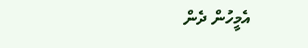އެމީހުން ދެން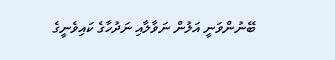ބޭނުންވަނީ އަލުން ނަވާލާއި ނަދުހާގެ ކައިވެނީގެ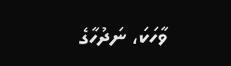ވާހަކަ، ނަދުހާގެ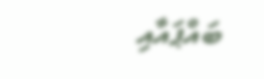ބައްޕައާއި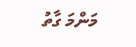މަންމަ ގާތު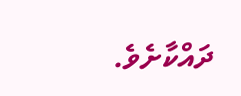ދައްކާށެވެ.